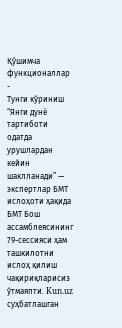Қўшимча функционаллар
-
Тунги кўриниш
“Янги дунё тартиботи одатда урушлардан кейин шаклланади” — экспертлар БМТ ислоҳоти ҳақида
БМТ Бош ассамблеясининг 79-сессияси ҳам ташкилотни ислоҳ қилиш чақириқларисиз ўтмаяпти. Kun.uz суҳбатлашган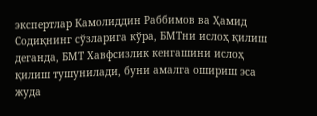экспертлар Камолиддин Раббимов ва Ҳамид Содиқнинг сўзларига кўра, БМТни ислоҳ қилиш деганда, БМТ Хавфсизлик кенгашини ислоҳ қилиш тушунилади, буни амалга ошириш эса жуда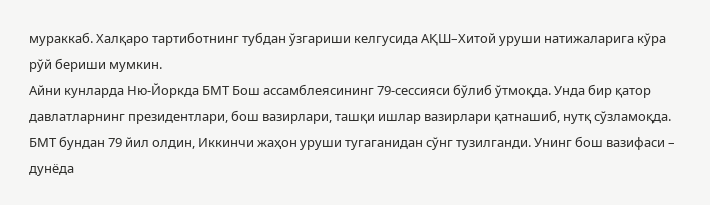мураккаб. Халқаро тартиботнинг тубдан ўзгариши келгусида АҚШ–Хитой уруши натижаларига кўра рўй бериши мумкин.
Айни кунларда Ню-Йоркда БМТ Бош ассамблеясининг 79-сессияси бўлиб ўтмоқда. Унда бир қатор давлатларнинг президентлари, бош вазирлари, ташқи ишлар вазирлари қатнашиб, нутқ сўзламоқда.
БМТ бундан 79 йил олдин, Иккинчи жаҳон уруши тугаганидан сўнг тузилганди. Унинг бош вазифаси – дунёда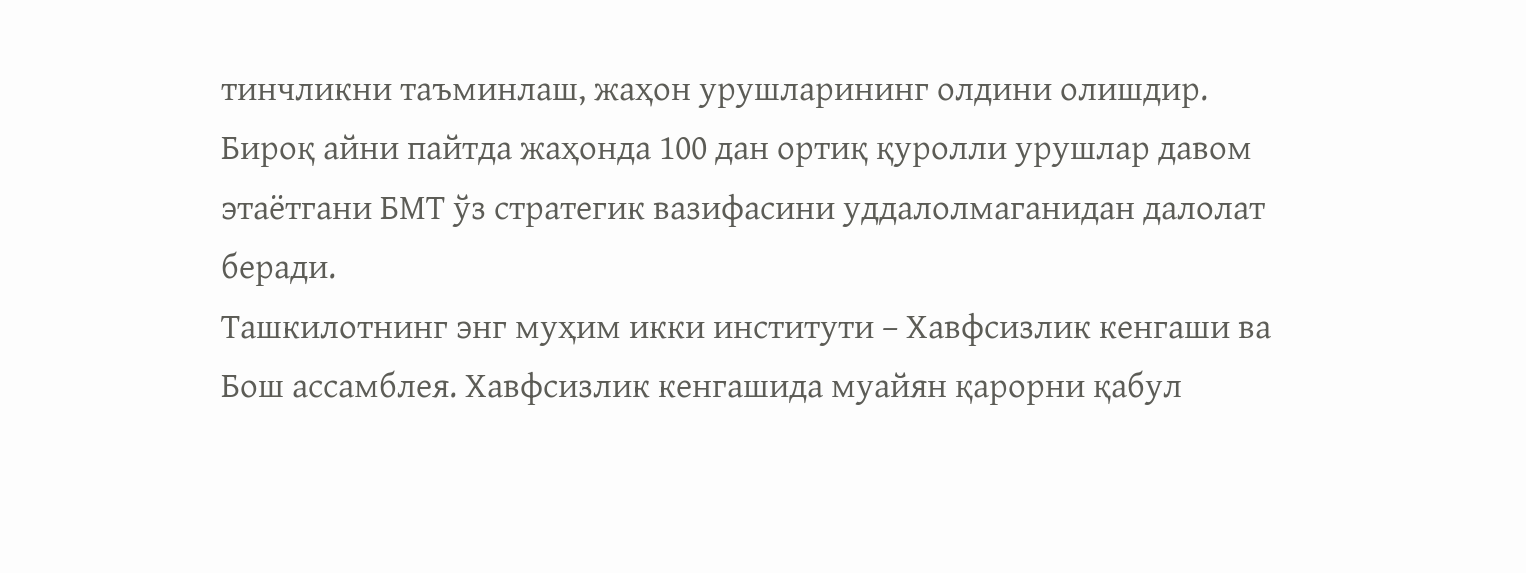тинчликни таъминлаш, жаҳон урушларининг олдини олишдир. Бироқ айни пайтда жаҳонда 100 дан ортиқ қуролли урушлар давом этаётгани БМТ ўз стратегик вазифасини уддалолмаганидан далолат беради.
Ташкилотнинг энг муҳим икки институти – Хавфсизлик кенгаши ва Бош ассамблея. Хавфсизлик кенгашида муайян қарорни қабул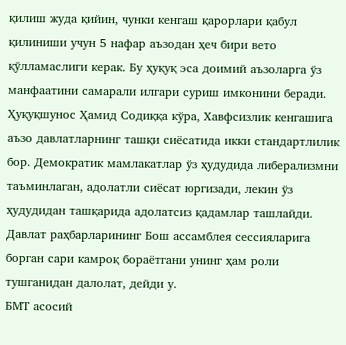қилиш жуда қийин, чунки кенгаш қарорлари қабул қилиниши учун 5 нафар аъзодан ҳеч бири вето қўлламаслиги керак. Бу ҳуқуқ эса доимий аъзоларга ўз манфаатини самарали илгари суриш имконини беради.
Ҳуқуқшунос Ҳамид Содиққа кўра, Хавфсизлик кенгашига аъзо давлатларнинг ташқи сиёсатида икки стандартлилик бор. Демократик мамлакатлар ўз ҳудудида либерализмни таъминлаган, адолатли сиёсат юргизади, лекин ўз ҳудудидан ташқарида адолатсиз қадамлар ташлайди. Давлат раҳбарларининг Бош ассамблея сессияларига борган сари камроқ бораётгани унинг ҳам роли тушганидан далолат, дейди у.
БМТ асосий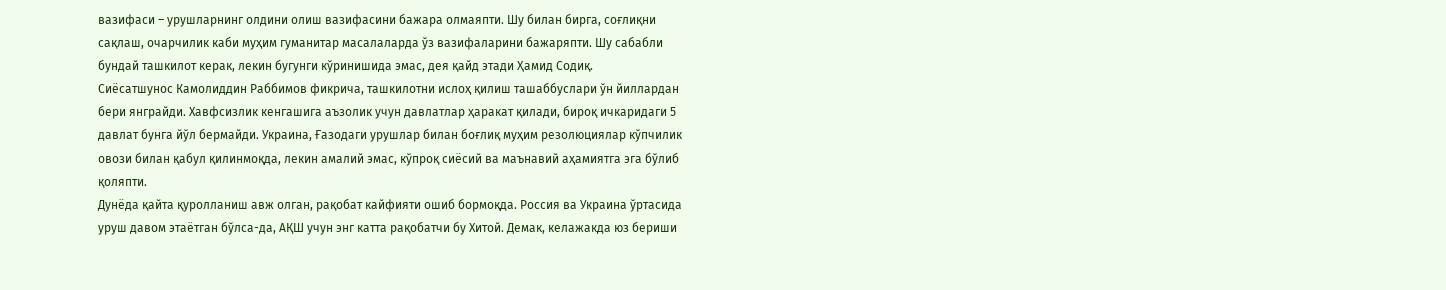вазифаси – урушларнинг олдини олиш вазифасини бажара олмаяпти. Шу билан бирга, соғлиқни сақлаш, очарчилик каби муҳим гуманитар масалаларда ўз вазифаларини бажаряпти. Шу сабабли бундай ташкилот керак, лекин бугунги кўринишида эмас, дея қайд этади Ҳамид Содиқ.
Сиёсатшунос Камолиддин Раббимов фикрича, ташкилотни ислоҳ қилиш ташаббуслари ўн йиллардан бери янграйди. Хавфсизлик кенгашига аъзолик учун давлатлар ҳаракат қилади, бироқ ичкаридаги 5 давлат бунга йўл бермайди. Украина, Ғазодаги урушлар билан боғлиқ муҳим резолюциялар кўпчилик овози билан қабул қилинмоқда, лекин амалий эмас, кўпроқ сиёсий ва маънавий аҳамиятга эга бўлиб қоляпти.
Дунёда қайта қуролланиш авж олган, рақобат кайфияти ошиб бормоқда. Россия ва Украина ўртасида уруш давом этаётган бўлса-да, АҚШ учун энг катта рақобатчи бу Хитой. Демак, келажакда юз бериши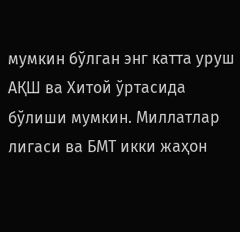мумкин бўлган энг катта уруш АҚШ ва Хитой ўртасида бўлиши мумкин. Миллатлар лигаси ва БМТ икки жаҳон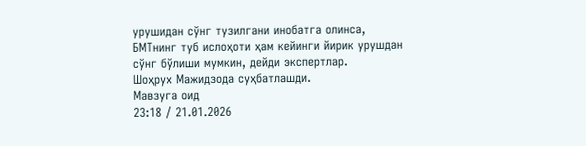урушидан сўнг тузилгани инобатга олинса, БМТнинг туб ислоҳоти ҳам кейинги йирик урушдан сўнг бўлиши мумкин, дейди экспертлар.
Шоҳрух Мажидзода суҳбатлашди.
Мавзуга оид
23:18 / 21.01.2026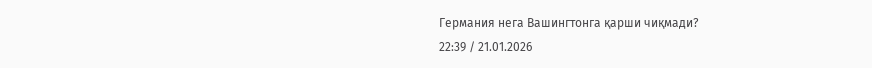Германия нега Вашингтонга қарши чиқмади?
22:39 / 21.01.2026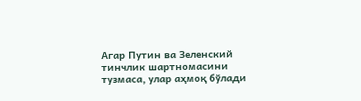Агар Путин ва Зеленский тинчлик шартномасини тузмаса, улар аҳмоқ бўлади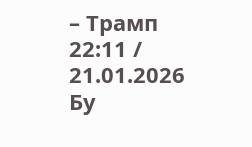– Трамп
22:11 / 21.01.2026
Бу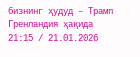бизнинг ҳудуд – Трамп Гренландия ҳақида
21:15 / 21.01.2026